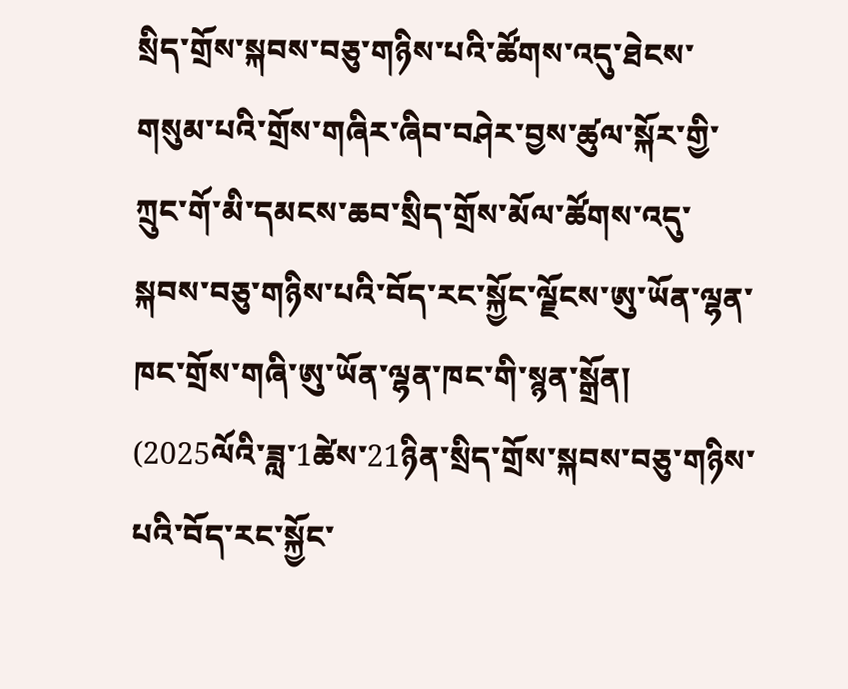སྲིད་གྲོས་སྐབས་བཅུ་གཉིས་པའི་ཚོགས་འདུ་ཐེངས་གསུམ་པའི་གྲོས་གཞིར་ཞིབ་བཤེར་བྱས་ཚུལ་སྐོར་གྱི་ཀྲུང་གོ་མི་དམངས་ཆབ་སྲིད་གྲོས་མོལ་ཚོགས་འདུ་སྐབས་བཅུ་གཉིས་པའི་བོད་རང་སྐྱོང་ལྗོངས་ཨུ་ཡོན་ལྷན་ཁང་གྲོས་གཞི་ཨུ་ཡོན་ལྷན་ཁང་གི་སྙན་སྒྲོན།
(2025ལོའི་ཟླ་1ཚེས་21ཉིན་སྲིད་གྲོས་སྐབས་བཅུ་གཉིས་པའི་བོད་རང་སྐྱོང་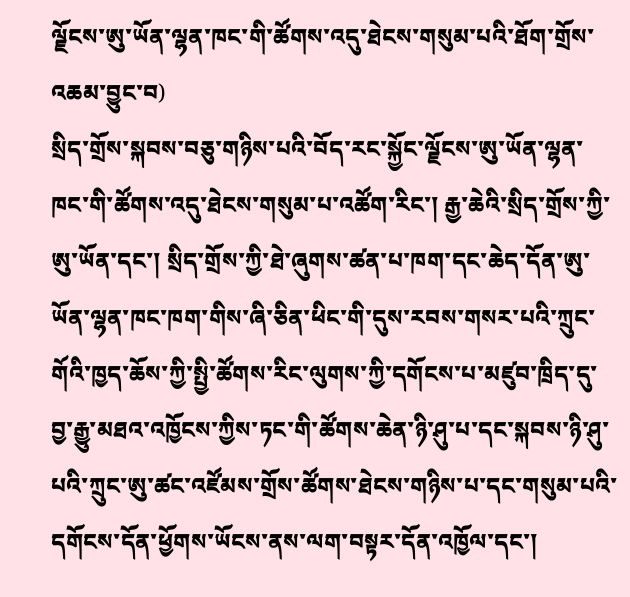ལྗོངས་ཨུ་ཡོན་ལྷན་ཁང་གི་ཚོགས་འདུ་ཐེངས་གསུམ་པའི་ཐོག་གྲོས་འཆམ་བྱུང་བ)
སྲིད་གྲོས་སྐབས་བཅུ་གཉིས་པའི་བོད་རང་སྐྱོང་ལྗོངས་ཨུ་ཡོན་ལྷན་ཁང་གི་ཚོགས་འདུ་ཐེངས་གསུམ་པ་འཚོག་རིང་། རྒྱ་ཆེའི་སྲིད་གྲོས་ཀྱི་ཨུ་ཡོན་དང་། སྲིད་གྲོས་ཀྱི་ཐེ་ཞུགས་ཚན་པ་ཁག་དང་ཆེད་དོན་ཨུ་ཡོན་ལྷན་ཁང་ཁག་གིས་ཞི་ཅིན་ཕིང་གི་དུས་རབས་གསར་པའི་ཀྲུང་གོའི་ཁྱད་ཆོས་ཀྱི་སྤྱི་ཚོགས་རིང་ལུགས་ཀྱི་དགོངས་པ་མཛུབ་ཁྲིད་དུ་བྱ་རྒྱུ་མཐའ་འཁྱོངས་ཀྱིས་ཏང་གི་ཚོགས་ཆེན་ཉི་ཤུ་པ་དང་སྐབས་ཉི་ཤུ་པའི་ཀྲུང་ཨུ་ཚང་འཛོམས་གྲོས་ཚོགས་ཐེངས་གཉིས་པ་དང་གསུམ་པའི་དགོངས་དོན་ཕྱོགས་ཡོངས་ནས་ལག་བསྟར་དོན་འཁྱོལ་དང་།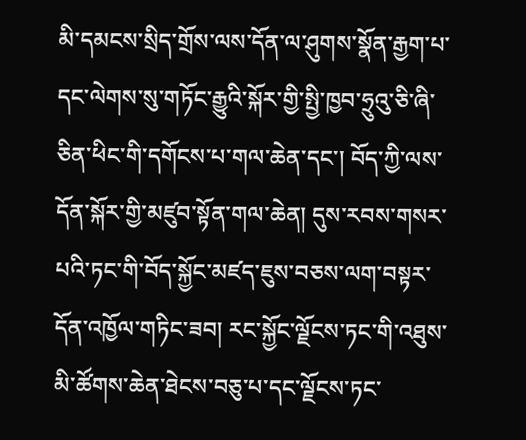མི་དམངས་སྲིད་གྲོས་ལས་དོན་ལ་ཤུགས་སྣོན་རྒྱག་པ་དང་ལེགས་སུ་གཏོང་རྒྱུའི་སྐོར་གྱི་སྤྱི་ཁྱབ་ཧྲུའུ་ཅི་ཞི་ཅིན་ཕིང་གི་དགོངས་པ་གལ་ཆེན་དང་། བོད་ཀྱི་ལས་དོན་སྐོར་གྱི་མཛུབ་སྟོན་གལ་ཆེན། དུས་རབས་གསར་པའི་ཏང་གི་བོད་སྐྱོང་མཛད་ཇུས་བཅས་ལག་བསྟར་དོན་འཁྱོལ་གཏིང་ཟབ། རང་སྐྱོང་ལྗོངས་ཏང་གི་འཐུས་མི་ཚོགས་ཆེན་ཐེངས་བཅུ་པ་དང་ལྗོངས་ཏང་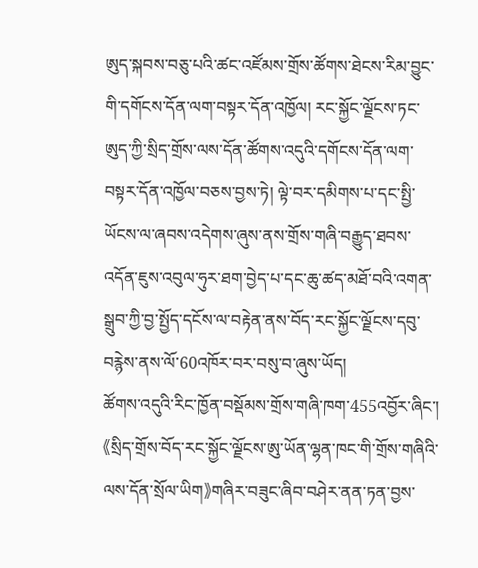ཨུད་སྐབས་བཅུ་པའི་ཚང་འཛོམས་གྲོས་ཚོགས་ཐེངས་རིམ་བྱུང་གི་དགོངས་དོན་ལག་བསྟར་དོན་འཁྱོལ། རང་སྐྱོང་ལྗོངས་ཏང་ཨུད་ཀྱི་སྲིད་གྲོས་ལས་དོན་ཚོགས་འདུའི་དགོངས་དོན་ལག་བསྟར་དོན་འཁྱོལ་བཅས་བྱས་ཏེ། ལྟེ་བར་དམིགས་པ་དང་སྤྱི་ཡོངས་ལ་ཞབས་འདེགས་ཞུས་ནས་གྲོས་གཞི་བརྒྱུད་ཐབས་འདོན་ཇུས་འབུལ་ཧུར་ཐག་བྱེད་པ་དང་ཆུ་ཚད་མཐོ་བའི་འགན་སྒྲུབ་ཀྱི་བྱ་སྤྱོད་དངོས་ལ་བརྟེན་ནས་བོད་རང་སྐྱོང་ལྗོངས་དབུ་བརྙེས་ནས་ལོ་60འཁོར་བར་བསུ་བ་ཞུས་ཡོད།
ཚོགས་འདུའི་རིང་ཁྱོན་བསྡོམས་གྲོས་གཞི་ཁག་455འབྱོར་ཞིང་། 《སྲིད་གྲོས་བོད་རང་སྐྱོང་ལྗོངས་ཨུ་ཡོན་ལྷན་ཁང་གི་གྲོས་གཞིའི་ལས་དོན་སྲོལ་ཡིག》གཞིར་བཟུང་ཞིབ་བཤེར་ནན་ཏན་བྱས་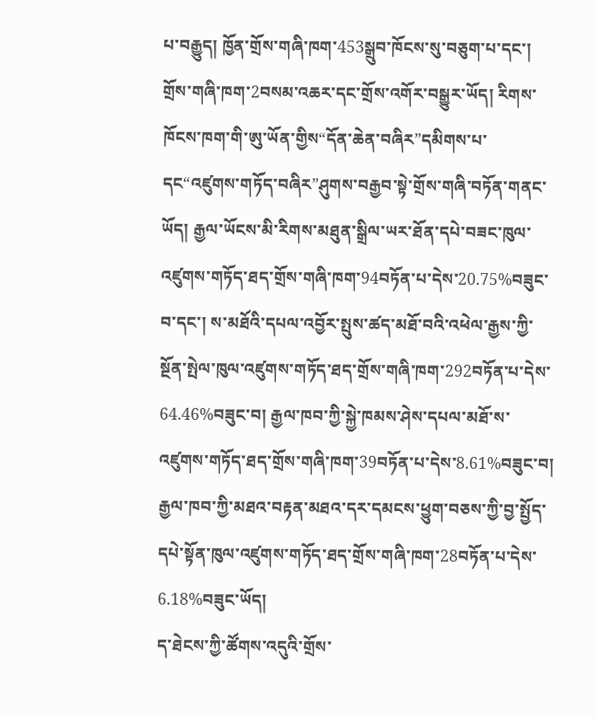པ་བརྒྱུད། ཁྱོན་གྲོས་གཞི་ཁག་453སྒྲུབ་ཁོངས་སུ་བཅུག་པ་དང་། གྲོས་གཞི་ཁག་2བསམ་འཆར་དང་གྲོས་འགོར་བསྒྱུར་ཡོད། རིགས་ཁོངས་ཁག་གི་ཨུ་ཡོན་གྱིས“དོན་ཆེན་བཞིར”དམིགས་པ་དང“འཛུགས་གཏོད་བཞིར”ཤུགས་བརྒྱབ་སྟེ་གྲོས་གཞི་བཏོན་གནང་ཡོད། རྒྱལ་ཡོངས་མི་རིགས་མཐུན་སྒྲིལ་ཡར་ཐོན་དཔེ་བཟང་ཁུལ་འཛུགས་གཏོད་ཐད་གྲོས་གཞི་ཁག་94བཏོན་པ་དེས་20.75%བཟུང་བ་དང་། ས་མཐོའི་དཔལ་འབྱོར་སྤུས་ཚད་མཐོ་བའི་འཕེལ་རྒྱས་ཀྱི་སྔོན་སྤེལ་ཁུལ་འཛུགས་གཏོད་ཐད་གྲོས་གཞི་ཁག་292བཏོན་པ་དེས་64.46%བཟུང་བ། རྒྱལ་ཁབ་ཀྱི་སྐྱེ་ཁམས་ཤེས་དཔལ་མཐོ་ས་འཛུགས་གཏོད་ཐད་གྲོས་གཞི་ཁག་39བཏོན་པ་དེས་8.61%བཟུང་བ། རྒྱལ་ཁབ་ཀྱི་མཐའ་བརྟན་མཐའ་དར་དམངས་ཕྱུག་བཅས་ཀྱི་བྱ་སྤྱོད་དཔེ་སྟོན་ཁུལ་འཛུགས་གཏོད་ཐད་གྲོས་གཞི་ཁག་28བཏོན་པ་དེས་6.18%བཟུང་ཡོད།
ད་ཐེངས་ཀྱི་ཚོགས་འདུའི་གྲོས་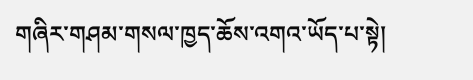གཞིར་གཤམ་གསལ་ཁྱད་ཆོས་འགའ་ཡོད་པ་སྟེ།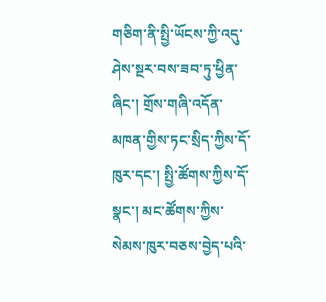གཅིག་ནི་སྤྱི་ཡོངས་ཀྱི་འདུ་ཤེས་སྔར་བས་ཟབ་ཏུ་ཕྱིན་ཞིང་། གྲོས་གཞི་འདོན་མཁན་གྱིས་ཏང་སྲིད་ཀྱིས་དོ་ཁུར་དང་། སྤྱི་ཚོགས་ཀྱིས་དོ་སྣང་། མང་ཚོགས་ཀྱིས་སེམས་ཁུར་བཅས་བྱེད་པའི་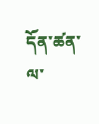དོན་ཚན་ལ་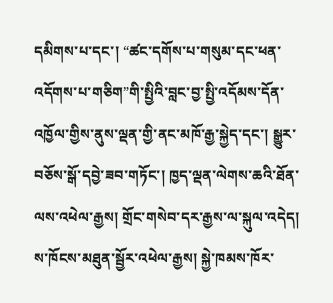དམིགས་པ་དང་། “ཚང་དགོས་པ་གསུམ་དང་ཕན་འདོགས་པ་གཅིག”གི་སྤྱིའི་བླང་བྱ་སྤྱི་འདོམས་དོན་འཁྱོལ་གྱིས་ནུས་ལྡན་གྱི་ནང་མཁོ་རྒྱ་སྐྱེད་དང་། སྒྱུར་བཅོས་སྒོ་དབྱེ་ཟབ་གཏོང་། ཁྱད་ལྡན་ལེགས་ཆའི་ཐོན་ལས་འཕེལ་རྒྱས། གྲོང་གསེབ་དར་རྒྱས་ལ་སྐུལ་འདེད། ས་ཁོངས་མཐུན་སྦྱོར་འཕེལ་རྒྱས། སྐྱེ་ཁམས་ཁོར་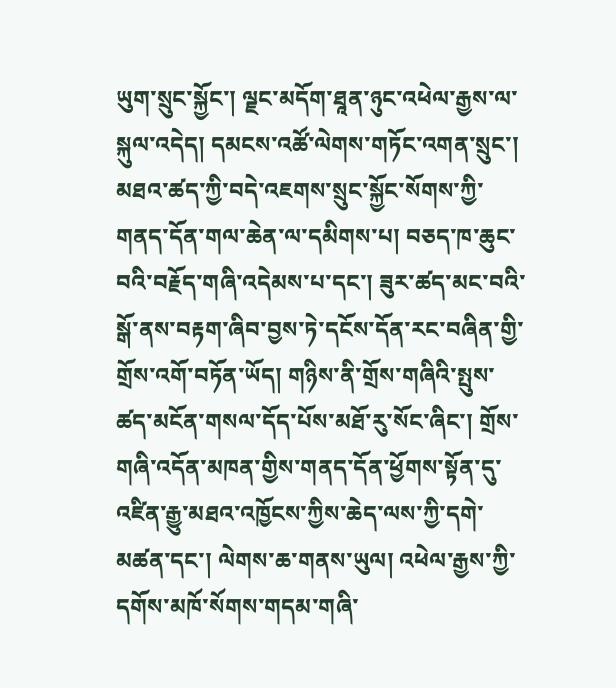ཡུག་སྲུང་སྐྱོང་། ལྗང་མདོག་ཐཱན་ཉུང་འཕེལ་རྒྱས་ལ་སྐུལ་འདེད། དམངས་འཚོ་ལེགས་གཏོང་འགན་སྲུང་། མཐའ་ཚད་ཀྱི་བདེ་འཇགས་སྲུང་སྐྱོང་སོགས་ཀྱི་གནད་དོན་གལ་ཆེན་ལ་དམིགས་པ། བཅད་ཁ་ཆུང་བའི་བརྗོད་གཞི་འདེམས་པ་དང་། ཟུར་ཚད་མང་བའི་སྒོ་ནས་བརྟག་ཞིབ་བྱས་ཏེ་དངོས་དོན་རང་བཞིན་གྱི་གྲོས་འགོ་བཏོན་ཡོད། གཉིས་ནི་གྲོས་གཞིའི་སྤུས་ཚད་མངོན་གསལ་དོད་པོས་མཐོ་རུ་སོང་ཞིང་། གྲོས་གཞི་འདོན་མཁན་གྱིས་གནད་དོན་ཕྱོགས་སྟོན་དུ་འཛིན་རྒྱུ་མཐའ་འཁྱོངས་ཀྱིས་ཆེད་ལས་ཀྱི་དགེ་མཚན་དང་། ལེགས་ཆ་གནས་ཡུལ། འཕེལ་རྒྱས་ཀྱི་དགོས་མཁོ་སོགས་གདམ་གཞི་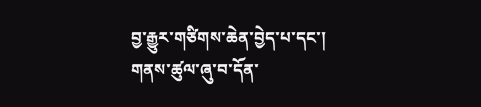བྱ་རྒྱུར་གཙིགས་ཆེན་བྱེད་པ་དང་། གནས་ཚུལ་ཞུ་བ་དོན་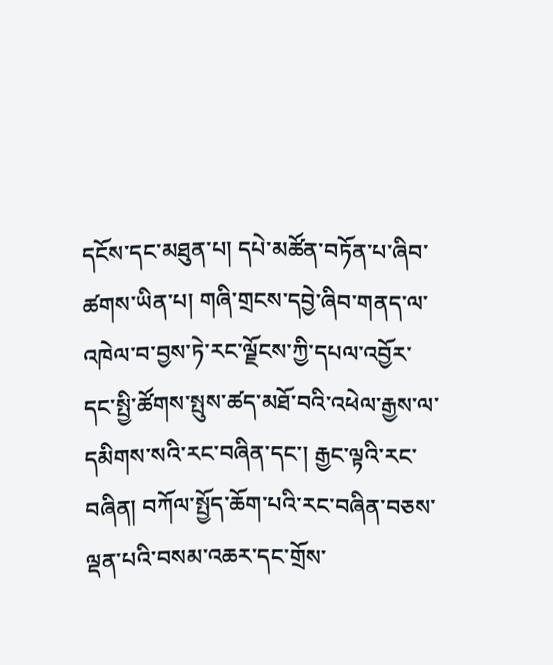དངོས་དང་མཐུན་པ། དཔེ་མཚོན་བཏོན་པ་ཞིབ་ཚགས་ཡིན་པ། གཞི་གྲངས་དབྱེ་ཞིབ་གནད་ལ་འཁེལ་བ་བྱས་ཏེ་རང་ལྗོངས་ཀྱི་དཔལ་འབྱོར་དང་སྤྱི་ཚོགས་སྤུས་ཚད་མཐོ་བའི་འཕེལ་རྒྱས་ལ་དམིགས་སའི་རང་བཞིན་དང་། རྒྱང་ལྟའི་རང་བཞིན། བཀོལ་སྤྱོད་ཆོག་པའི་རང་བཞིན་བཅས་ལྡན་པའི་བསམ་འཆར་དང་གྲོས་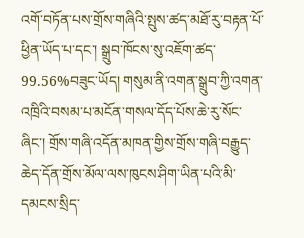འགོ་བཏོན་པས་གྲོས་གཞིའི་སྤུས་ཚད་མཐོ་རུ་བརྟན་པོ་ཕྱིན་ཡོད་པ་དང་། སྒྲུབ་ཁོངས་སུ་འཇོག་ཚད་99.56%བཟུང་ཡོད། གསུམ་ནི་འགན་སྒྲུབ་ཀྱི་འགན་འཁྲིའི་བསམ་པ་མངོན་གསལ་དོད་པོས་ཆེ་རུ་སོང་ཞིང་། གྲོས་གཞི་འདོན་མཁན་གྱིས་གྲོས་གཞི་བརྒྱུད་ཆེད་དོན་གྲོས་མོལ་ལས་ཁུངས་ཤིག་ཡིན་པའི་མི་དམངས་སྲིད་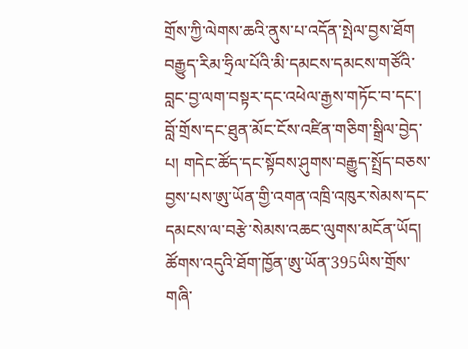གྲོས་ཀྱི་ལེགས་ཆའི་ནུས་པ་འདོན་སྤེལ་བྱས་ཐོག བརྒྱུད་རིམ་ཧྲིལ་པོའི་མི་དམངས་དམངས་གཙོའི་བླང་བྱ་ལག་བསྟར་དང་འཕེལ་རྒྱས་གཏོང་བ་དང་། བློ་གྲོས་དང་ཐུན་མོང་ངོས་འཛིན་གཅིག་སྒྲིལ་བྱེད་པ། གདེང་ཚོད་དང་སྟོབས་ཤུགས་བརྒྱུད་སྤྲོད་བཅས་བྱས་པས་ཨུ་ཡོན་གྱི་འགན་འཁྲི་འཁུར་སེམས་དང་དམངས་ལ་བརྩེ་སེམས་འཆང་ལུགས་མངོན་ཡོད། ཚོགས་འདུའི་ཐོག་ཁྱོན་ཨུ་ཡོན་395ཡིས་གྲོས་གཞི་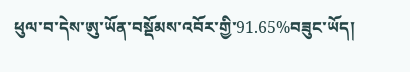ཕུལ་བ་དེས་ཨུ་ཡོན་བསྡོམས་འབོར་གྱི་91.65%བཟུང་ཡོད།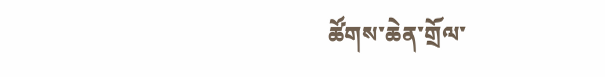ཚོགས་ཆེན་གྲོལ་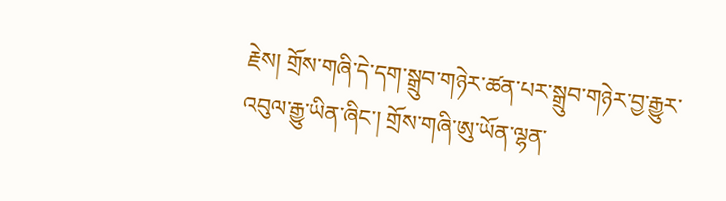རྗེས། གྲོས་གཞི་དེ་དག་སྒྲུབ་གཉེར་ཚན་པར་སྒྲུབ་གཉེར་བྱ་རྒྱུར་འབུལ་རྒྱུ་ཡིན་ཞིང་། གྲོས་གཞི་ཨུ་ཡོན་ལྷན་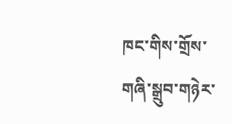ཁང་གིས་གྲོས་གཞི་སྒྲུབ་གཉེར་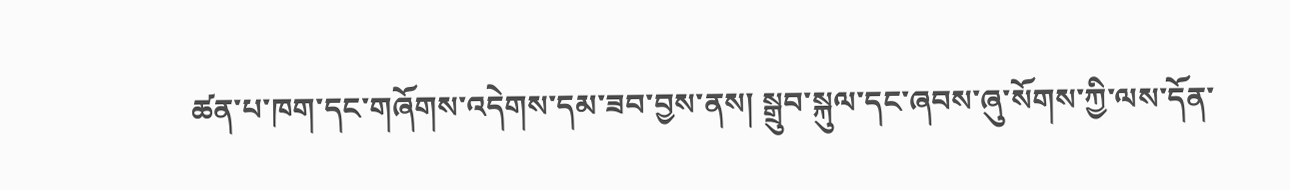ཚན་པ་ཁག་དང་གཞོགས་འདེགས་དམ་ཟབ་བྱས་ནས། སྒྲུབ་སྐུལ་དང་ཞབས་ཞུ་སོགས་ཀྱི་ལས་དོན་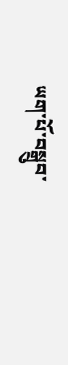ཡག་པོ་བསྒྲུབ་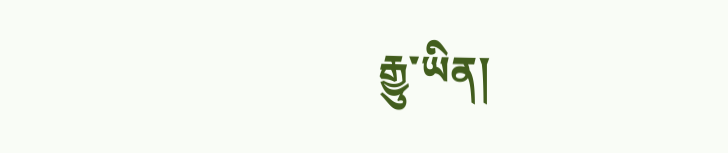རྒྱུ་ཡིན།